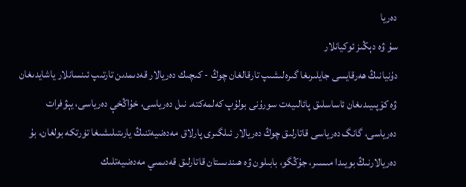دەريا
سۇ ۋە دېڭىز ئوكيانلار
دۇنيانىڭ ھەرقايسى جايلىرىغا گىرەلىشىپ تارقالغان چوڭ - كىچىك دەريالار قەدىمدىن تارتىپ ئىنسانلار ياشايدىغان ۋە كۆپىيىدىغان ئاساسلىق پائالىيەت سورۇنى بولۇپ كەلمەكتە. نىل دەرياسى، خۇاڭخې دەرياسى، يېۋفرات دەرياسى، گانگ دەرياسى قاتارلىق چوڭ دەريالار ئىلگىرى پارلاق مەدەنىيەتنىڭ يارىتىلىشىغا تۈرتكە بولغان، بۇ دەريالارنىڭ بويىدا مىسىر، جۇڭگو، بابىلون ۋە ھىندىستان قاتارلىق قەدىمىي مەدەنىيەتلىك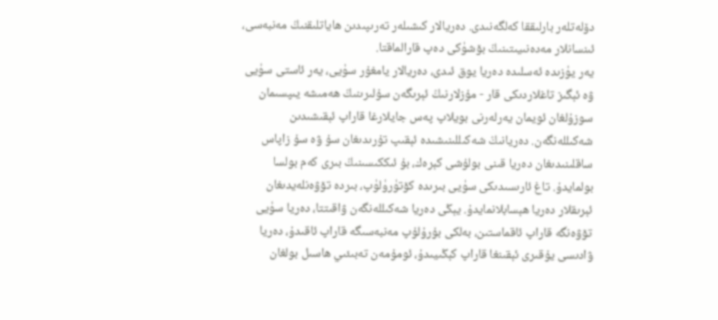دۆلەتلەر بارلىققا كەلگەنىدى. دەريالار كىشىلەر تەرىپىدىن ھاياتلىقنىڭ مەنبەسى، ئىنسانلار مەدەنىيىتىنىڭ بۆشۈكى دەپ قارالماقتا.
يەر يۈزىدە ئەسلىدە دەريا يوق ئىدى، دەريالار يامغۇر سۈيى، يەر ئاستى سۈيى ۋە ئېگىز تاغلاردىكى قار - مۇزلارنىڭ ئېرىگەن سۇلىرىنىڭ ھەمىشە يىپسىمان سوزۇلغان ئويمان يەرلەرنى بويلاپ پەس جايلارغا قاراپ ئېقىشىدىن شەكىللەنگەن. دەريانىڭ شەكىللىنىشىدە ئېقىپ تۇرىدىغان سۇ ۋە سۇ زاپاس ساقلىنىدىغان دەريا قىنى بولۇشى كېرەك، بۇ ئىككىسىنىڭ بىرى كەم بولسا بولمايدۇ. تاغ ئارىسىدىكى سۈيى بىرىدە كۆتۈرۈلۈپ، بىردە تۆۋەنلەيدىغان ئېرىقلار دەريا ھېسابلانمايدۇ. يېڭى دەريا شەكىللەنگەن ۋاقىتتا، دەريا سۈيى تۆۋەنگە قاراپ ئاقماستىن، بەلكى بۇرۇلۇپ مەنبەسىگە قاراپ ئاقىدۇ، دەريا ۋادىسى يۇقىرى ئېقىنغا قاراپ كېڭىيىدۇ، ئومۇمەن تەبىئىي ھاسىل بولغان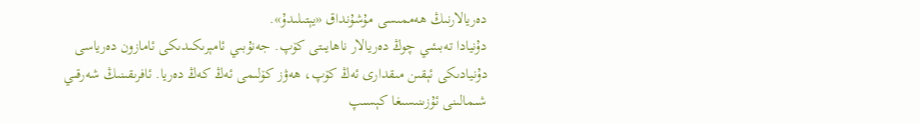دەريالارنىڭ ھەممىسى مۇشۇنداق «يېتىلىدۇ».
دۇنيادا تەبىئىي چوڭ دەريالار ناھايىتى كۆپ. جەنۇبىي ئامېرىكىدىكى ئامازون دەرياسى دۇنيادىكى ئېقىن مىقدارى ئەڭ كۆپ، ھەۋز كۆلىمى ئەڭ كەڭ دەريا. ئافرىقىنىڭ شەرقىي شىمالىنى ئۇزىنىسىغا كېسىپ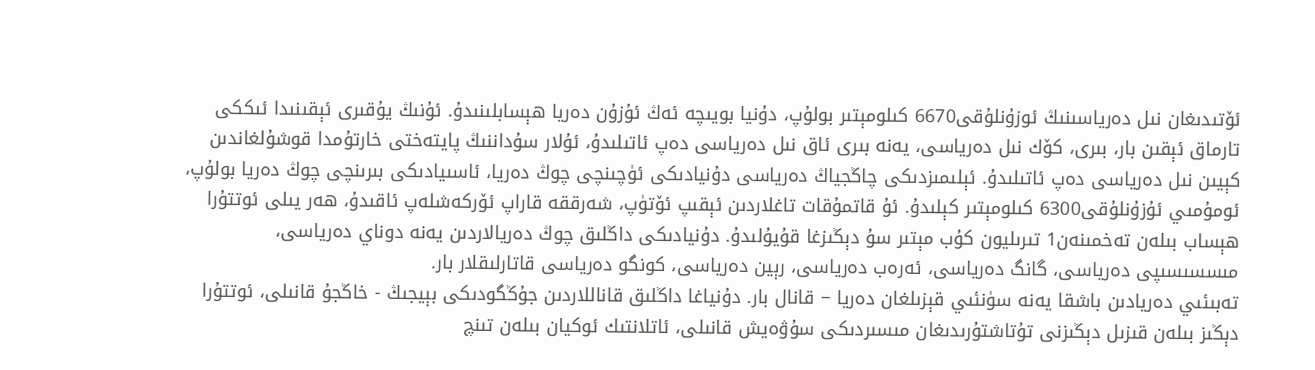ئۆتىدىغان نىل دەرياسىنىڭ ئوزۇنلۇقى6670 كىلومېتىر بولۇپ، دۇنيا بويىچە ئەڭ ئۇزۇن دەريا ھېسابلىنىدۇ. ئۇنىڭ يۇقىرى ئېقىنىدا ئىككى تارماق ئېقىن بار، بىرى، كۆك نىل دەرياسى، يەنە بىرى ئاق نىل دەرياسى دەپ ئاتىلىدۇ، ئۇلار سۇداننىڭ پايتەختى خارتۇمدا قوشۇلغاندىن كېيىن نىل دەرياسى دەپ ئاتىلىدۇ. ئېلىمىزدىكى چاڭجياڭ دەرياسى دۇنيادىكى ئۈچىنچى چوڭ دەريا، ئاسىيادىكى بىرىنچى چوڭ دەريا بولۇپ، ئومۇمىي ئۇزۇنلۇقى6300 كىلومېتىر كېلىدۇ. ئۇ قاتمۇقات تاغلاردىن ئېقىپ ئۆتۈپ، شەرققە قاراپ ئۆركەشلەپ ئاقىدۇ، ھەر يىلى ئوتتۇرا ھېساب بىلەن تەخمىنەن1 تىرىليون كۇب مېتىر سۇ دېڭىزغا قۇيۇلىدۇ. دۇنيادىكى داڭلىق چوڭ دەريالاردىن يەنە دوناي دەرياسى، مىسسىسىپى دەرياسى، گانگ دەرياسى، ئەرەب دەرياسى، رېين دەرياسى، كونگو دەرياسى قاتارلىقلار بار.
تەبىئىي دەريادىن باشقا يەنە سۈنئىي قېزىلغان دەريا − قانال بار. دۇنياغا داڭلىق قاناللاردىن جۇڭگودىكى بېيجىڭ - خاڭجۇ قانىلى، ئوتتۇرا دېڭىز بىلەن قىزىل دېڭىزنى تۇتاشتۇرىدىغان مىسىردىكى سۇۋەيش قانىلى، ئاتلانتىك ئوكيان بىلەن تىنچ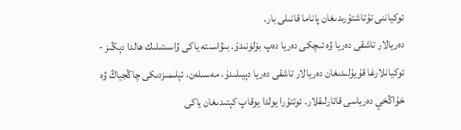ئوكياننى تۇتاشتۇرىدىغان پاناما قانىلى بار.
دەريالار تاشقى دەريا ۋە ئىچكى دەريا دەپ بۆلۈنىدۇ. بىۋاسىتە ياكى ۋاسىتىلىك ھالدا دېڭىز - ئوكيانلارغا قۇيۇلىدىغان دەريالار تاشقى دەريا دېيىلىدۇ، مەسىلەن، ئېلىمىزدىكى چاڭجياڭ ۋە خۇاڭخې دەرياسى قاتارلىقلار. ئوتتۇرا يولدا يوقاپ كېتىدىغان ياكى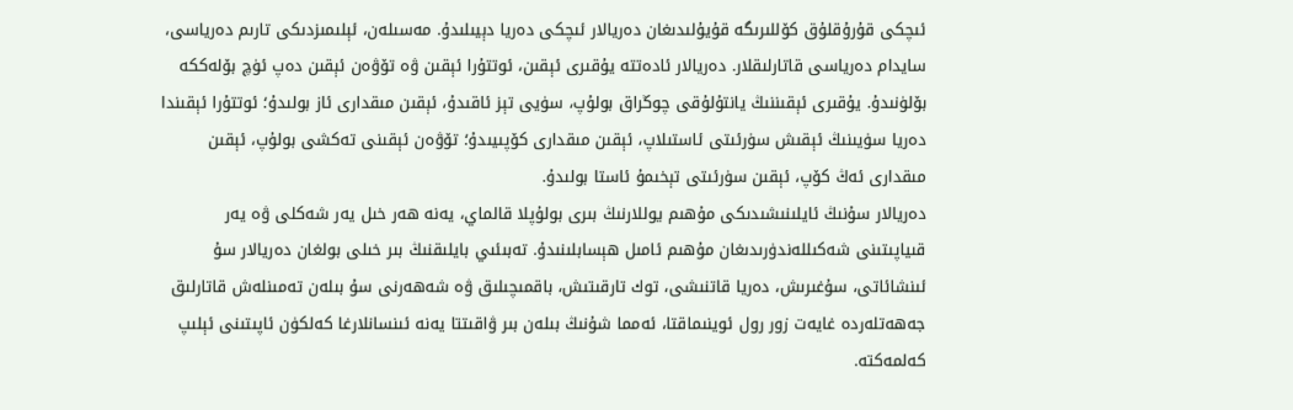ئىچكى قۇرۇقلۇق كۆللىرىگە قۇيۇلىدىغان دەريالار ئىچكى دەريا دېيىلىدۇ. مەسىلەن، ئېلىمىزدىكى تارىم دەرياسى، سايدام دەرياسى قاتارلىقلار. دەريالار ئادەتتە يۇقىرى ئېقىن، ئوتتۇرا ئېقىن ۋە تۆۋەن ئېقىن دەپ ئۈچ بۆلەككە بۆلۈنىدۇ. يۇقىرى ئېقىننىڭ يانتۇلۇقى چوڭراق بولۇپ، سۈيى تېز ئاقىدۇ، ئېقىن مىقدارى ئاز بولىدۇ؛ ئوتتۇرا ئېقىندا دەريا سۈيىنىڭ ئېقىش سۈرئىتى ئاستىلاپ، ئېقىن مىقدارى كۆپىيىدۇ؛ تۆۋەن ئېقىنى تەكشى بولۇپ، ئېقىن مىقدارى ئەڭ كۆپ، ئېقىن سۈرئىتى تېخىمۇ ئاستا بولىدۇ.
دەريالار سۇنىڭ ئايلىنىشىدىكى مۇھىم يوللارنىڭ بىرى بولۇپلا قالماي، يەنە ھەر خىل يەر شەكلى ۋە يەر قىياپىتىنى شەكىللەندۈرىدىغان مۇھىم ئامىل ھېسابلىنىدۇ. تەبىئىي بايلىقنىڭ بىر خىلى بولغان دەريالار سۇ ئىنشائاتى، سۇغىرىش، دەريا قاتنىشى، توك تارقىتىش، باقمىچىلىق ۋە شەھەرنى سۇ بىلەن تەمىنلەش قاتارلىق جەھەتلەردە غايەت زور رول ئوينىماقتا، ئەمما شۇنىڭ بىلەن بىر ۋاقىتتا يەنە ئىنسانلارغا كەلكۈن ئاپىتىنى ئېلىپ كەلمەكتە.